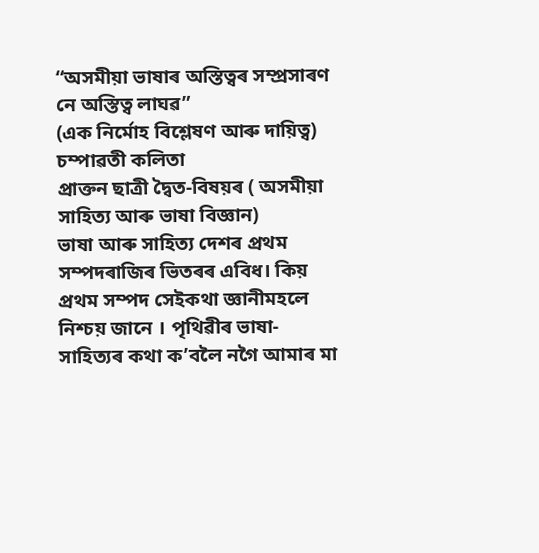“অসমীয়া ভাষাৰ অস্তিত্বৰ সম্প্ৰসাৰণ নে অস্তিত্ব লাঘৱ”
(এক নিৰ্মোহ বিশ্লেষণ আৰু দায়িত্ব)
চম্পাৱতী কলিতা
প্ৰাক্তন ছাত্ৰী দ্বৈত-বিষয়ৰ ( অসমীয়া সাহিত্য আৰু ভাষা বিজ্ঞান)
ভাষা আৰু সাহিত্য দেশৰ প্ৰথম সম্পদৰাজিৰ ভিতৰৰ এবিধ। কিয় প্ৰথম সম্পদ সেইকথা জ্ঞানীমহলে নিশ্চয় জানে । পৃথিৱীৰ ভাষা-সাহিত্যৰ কথা ক’বলৈ নগৈ আমাৰ মা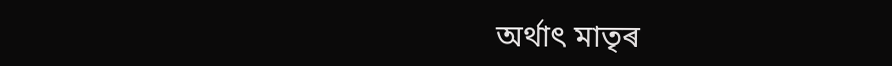অৰ্থাৎ মাতৃৰ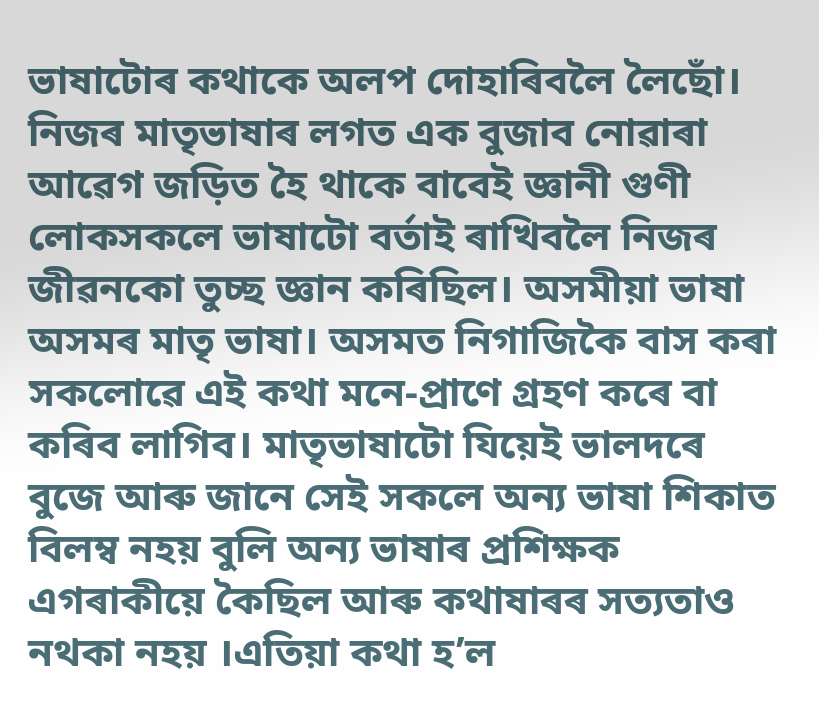ভাষাটোৰ কথাকে অলপ দোহাৰিবলৈ লৈছোঁ। নিজৰ মাতৃভাষাৰ লগত এক বুজাব নোৱাৰা আৱেগ জড়িত হৈ থাকে বাবেই জ্ঞানী গুণী লোকসকলে ভাষাটো বৰ্তাই ৰাখিবলৈ নিজৰ জীৱনকো তুচ্ছ জ্ঞান কৰিছিল। অসমীয়া ভাষা অসমৰ মাতৃ ভাষা। অসমত নিগাজিকৈ বাস কৰা সকলোৱে এই কথা মনে-প্ৰাণে গ্ৰহণ কৰে বা কৰিব লাগিব। মাতৃভাষাটো যিয়েই ভালদৰে বুজে আৰু জানে সেই সকলে অন্য ভাষা শিকাত বিলম্ব নহয় বুলি অন্য ভাষাৰ প্ৰশিক্ষক এগৰাকীয়ে কৈছিল আৰু কথাষাৰৰ সত্যতাও নথকা নহয় ।এতিয়া কথা হ’ল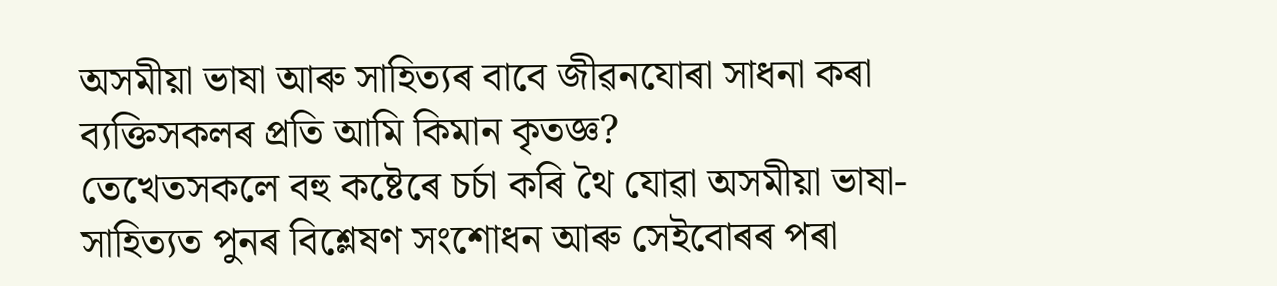অসমীয়া ভাষা আৰু সাহিত্যৰ বাবে জীৱনযোৰা সাধনা কৰা ব্যক্তিসকলৰ প্ৰতি আমি কিমান কৃতজ্ঞ?
তেখেতসকলে বহু কষ্টেৰে চৰ্চা কৰি থৈ যোৱা অসমীয়া ভাষা-সাহিত্যত পুনৰ বিশ্লেষণ সংশোধন আৰু সেইবোৰৰ পৰা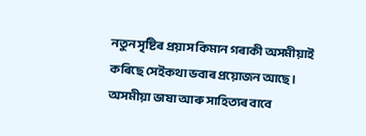নতুন সৃষ্টিৰ প্ৰয়াস কিমান গৰাকী অসমীয়াই কৰিছে সেইকথা ভবাৰ প্ৰয়োজন আছে।
অসমীয়া ভাষা আৰু সাহিত্যৰ বাবে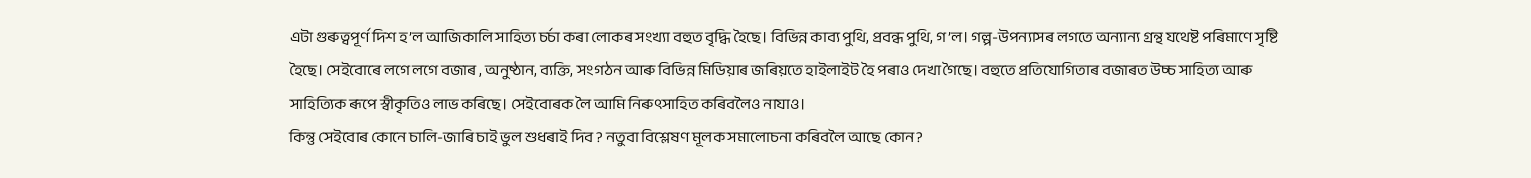এটা গুৰুত্বপূৰ্ণ দিশ হ’ল আজিকালি সাহিত্য চৰ্চা কৰা লোকৰ সংখ্যা বহুত বৃদ্ধি হৈছে। বিভিন্ন কাব্য পুথি, প্ৰবন্ধ পুথি, গ’ল। গল্প-উপন্যাসৰ লগতে অন্যান্য গ্ৰন্থ যথেষ্ট পৰিমাণে সৃষ্টি হৈছে। সেইবোৰে লগে লগে বজাৰ , অনুষ্ঠান, ব্যক্তি, সংগঠন আৰু বিভিন্ন মিডিয়াৰ জৰিয়তে হাইলাইট হৈ পৰাও দেখা গৈছে। বহুতে প্ৰতিযোগিতাৰ বজাৰত উচ্চ সাহিত্য আৰু সাহিত্যিক ৰূপে স্বীকৃতিও লাভ কৰিছে। সেইবোৰক লৈ আমি নিৰুৎসাহিত কৰিবলৈও নাযাও।
কিন্তু সেইবোৰ কোনে চালি-জাৰি চাই ভুল শুধৰাই দিব ? নতুবা বিশ্লেষণ মূলক সমালোচনা কৰিবলৈ আছে কোন?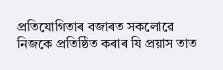প্ৰতিযোগিতাৰ বজাৰত সকলোৱে নিজকে প্ৰতিষ্ঠিত কৰাৰ যি প্ৰয়াস তাত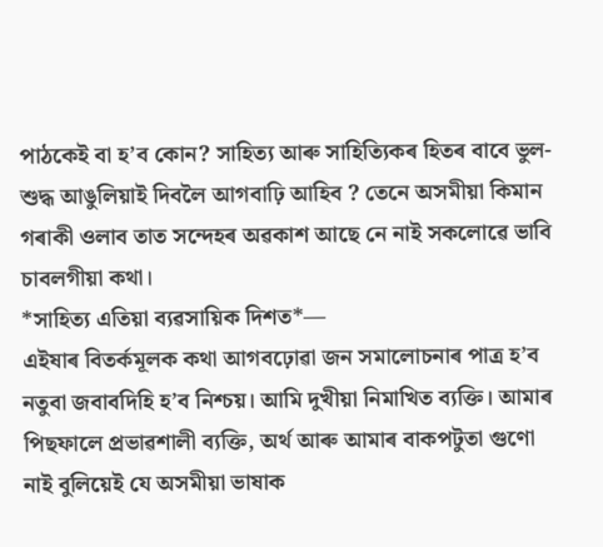পাঠকেই বা হ’ব কোন? সাহিত্য আৰু সাহিত্যিকৰ হিতৰ বাবে ভুল-শুদ্ধ আঙুলিয়াই দিবলৈ আগবাঢ়ি আহিব ? তেনে অসমীয়া কিমান গৰাকী ওলাব তাত সন্দেহৰ অৱকাশ আছে নে নাই সকলোৱে ভাবি চাবলগীয়া কথা।
*সাহিত্য এতিয়া ব্যৱসায়িক দিশত*—
এইষাৰ বিতৰ্কমূলক কথা আগবঢ়োৱা জন সমালোচনাৰ পাত্ৰ হ’ব নতুবা জবাবদিহি হ’ব নিশ্চয়। আমি দুখীয়া নিমাখিত ব্যক্তি। আমাৰ পিছফালে প্ৰভাৱশালী ব্যক্তি, অৰ্থ আৰু আমাৰ বাকপটুতা গুণো নাই বুলিয়েই যে অসমীয়া ভাষাক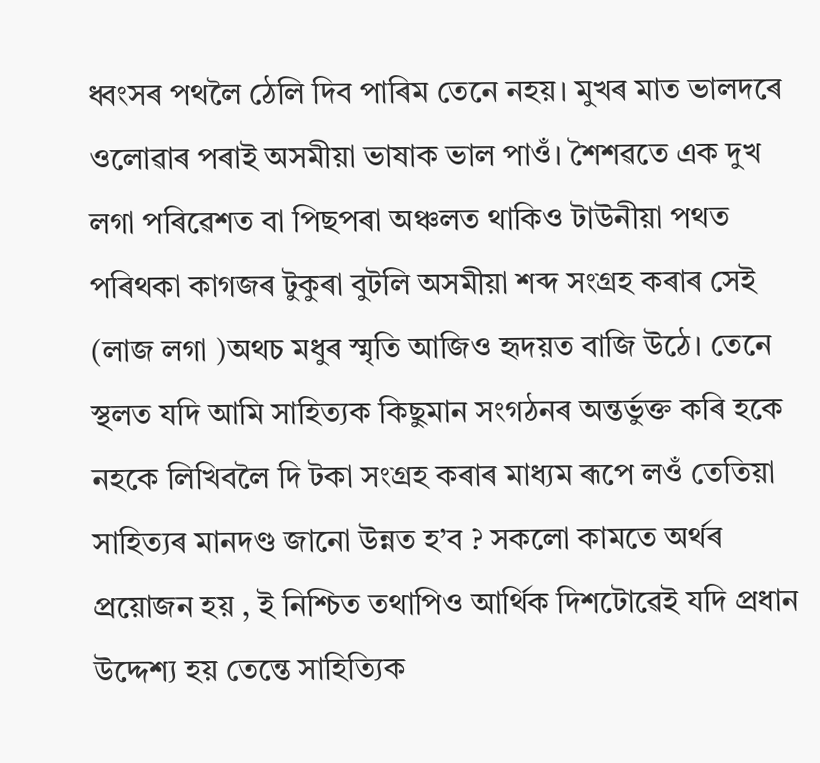ধ্বংসৰ পথলৈ ঠেলি দিব পাৰিম তেনে নহয়। মুখৰ মাত ভালদৰে ওলোৱাৰ পৰাই অসমীয়া ভাষাক ভাল পাওঁ। শৈশৱতে এক দুখ লগা পৰিৱেশত বা পিছপৰা অঞ্চলত থাকিও টাউনীয়া পথত পৰিথকা কাগজৰ টুকুৰা বুটলি অসমীয়া শব্দ সংগ্ৰহ কৰাৰ সেই (লাজ লগা )অথচ মধুৰ স্মৃতি আজিও হৃদয়ত বাজি উঠে। তেনে স্থলত যদি আমি সাহিত্যক কিছুমান সংগঠনৰ অন্তৰ্ভুক্ত কৰি হকে নহকে লিখিবলৈ দি টকা সংগ্ৰহ কৰাৰ মাধ্যম ৰূপে লওঁ তেতিয়া সাহিত্যৰ মানদণ্ড জানো উন্নত হ’ব ? সকলো কামতে অৰ্থৰ প্ৰয়োজন হয় , ই নিশ্চিত তথাপিও আৰ্থিক দিশটোৱেই যদি প্ৰধান উদ্দেশ্য হয় তেন্তে সাহিত্যিক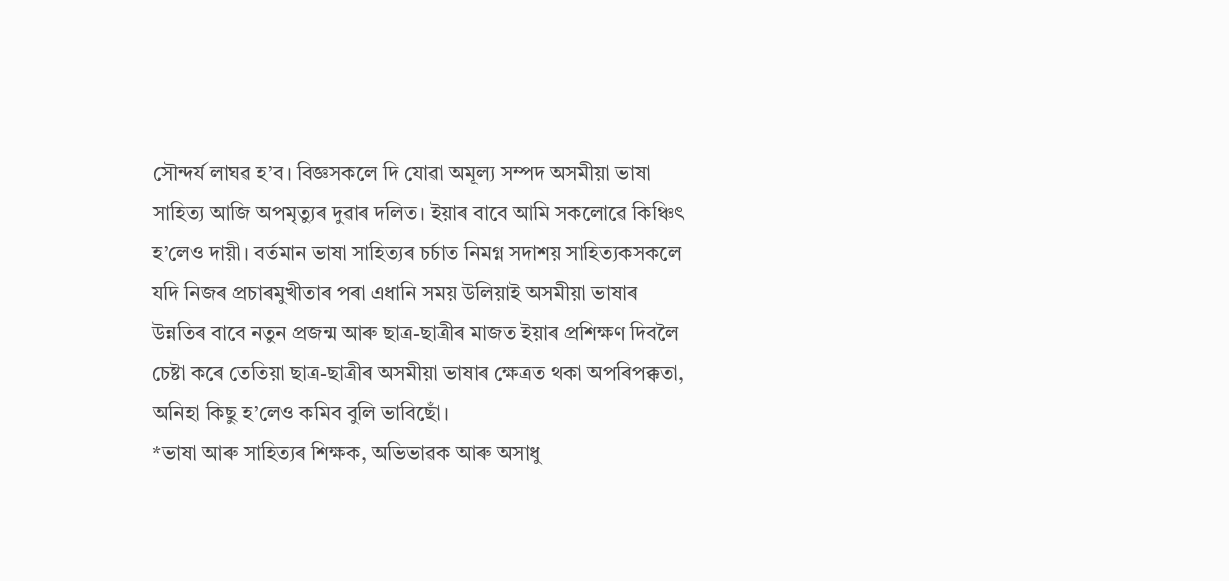সৌন্দৰ্য লাঘৱ হ’ব। বিজ্ঞসকলে দি যোৱা অমূল্য সম্পদ অসমীয়া ভাষা সাহিত্য আজি অপমৃত্যুৰ দুৱাৰ দলিত। ইয়াৰ বাবে আমি সকলোৱে কিঞ্চিৎ হ’লেও দায়ী। বৰ্তমান ভাষা সাহিত্যৰ চৰ্চাত নিমগ্ন সদাশয় সাহিত্যকসকলে যদি নিজৰ প্ৰচাৰমুখীতাৰ পৰা এধানি সময় উলিয়াই অসমীয়া ভাষাৰ উন্নতিৰ বাবে নতুন প্ৰজন্ম আৰু ছাত্ৰ-ছাত্ৰীৰ মাজত ইয়াৰ প্ৰশিক্ষণ দিবলৈ চেষ্টা কৰে তেতিয়া ছাত্ৰ-ছাত্ৰীৰ অসমীয়া ভাষাৰ ক্ষেত্ৰত থকা অপৰিপক্কতা, অনিহা কিছু হ’লেও কমিব বুলি ভাবিছোঁ।
*ভাষা আৰু সাহিত্যৰ শিক্ষক, অভিভাৱক আৰু অসাধু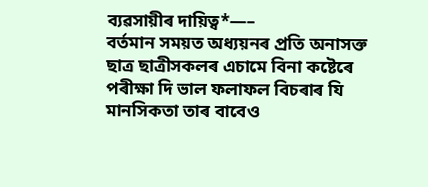ব্যৱসায়ীৰ দায়িত্ব*—–
বৰ্তমান সময়ত অধ্যয়নৰ প্ৰতি অনাসক্ত ছাত্ৰ ছাত্ৰীসকলৰ এচামে বিনা কষ্টেৰে পৰীক্ষা দি ভাল ফলাফল বিচৰাৰ যি মানসিকতা তাৰ বাবেও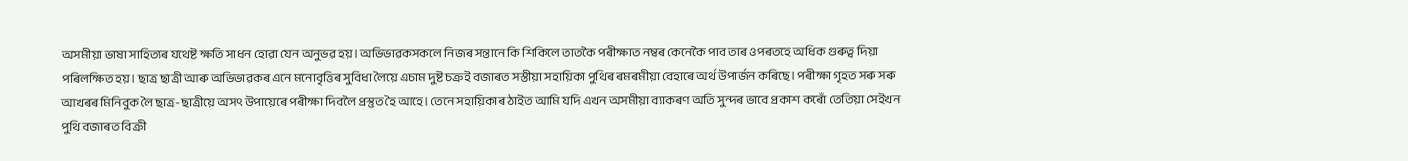অসমীয়া ভাষা সাহিত্যৰ যথেষ্ট ক্ষতি সাধন হোৱা যেন অনুভৱ হয়। অভিভাৱকসকলে নিজৰ সন্তানে কি শিকিলে তাতকৈ পৰীক্ষাত নম্বৰ কেনেকৈ পাব তাৰ ওপৰতহে অধিক গুৰুত্ব দিয়া পৰিলক্ষিত হয়। ছাত্ৰ ছাত্ৰী আৰু অভিভাৱকৰ এনে মনোবৃত্তিৰ সুবিধা লৈয়ে এচাম দুষ্ট চক্ৰই বজাৰত সস্তীয়া সহায়িকা পুথিৰ ৰমৰমীয়া বেহাৰে অৰ্থ উপাৰ্জন কৰিছে। পৰীক্ষা গৃহত সৰু সৰু আখৰৰ মিনিবুক লৈ ছাত্ৰ-ছাত্ৰীয়ে অসৎ উপায়েৰে পৰীক্ষা দিবলৈ প্ৰস্তুত হৈ আহে। তেনে সহায়িকাৰ ঠাইত আমি যদি এখন অসমীয়া ব্যাকৰণ অতি সুন্দৰ ভাবে প্ৰকাশ কৰোঁ তেতিয়া সেইখন পুথি বজাৰত বিক্ৰী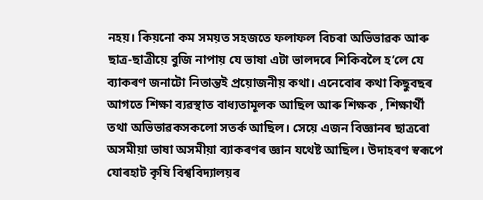নহয়। কিয়নো কম সময়ত সহজতে ফলাফল বিচৰা অভিভাৱক আৰু ছাত্ৰ-ছাত্ৰীয়ে বুজি নাপায় যে ভাষা এটা ভালদৰে শিকিবলৈ হ’লে যে ব্যাকৰণ জনাটো নিতান্তই প্ৰয়োজনীয় কথা। এনেবোৰ কথা কিছুবছৰ আগতে শিক্ষা ব্যৱস্থাত বাধ্যতামূলক আছিল আৰু শিক্ষক , শিক্ষাৰ্থী তথা অভিভাৱকসকলো সতৰ্ক আছিল। সেয়ে এজন বিজ্ঞানৰ ছাত্ৰৰো অসমীয়া ভাষা অসমীয়া ব্যাকৰণৰ জ্ঞান যথেষ্ট আছিল। উদাহৰণ স্বৰূপে যোৰহাট কৃষি বিশ্ববিদ্যালয়ৰ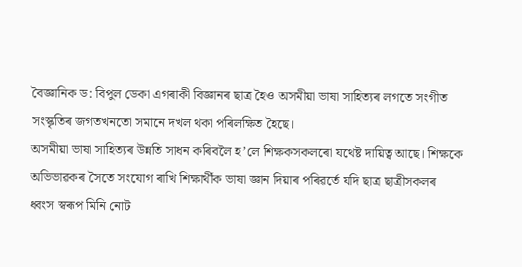বৈজ্ঞানিক ড: বিপুল ডেকা এগৰাকী বিজ্ঞানৰ ছাত্ৰ হৈও অসমীয়া ভাষা সাহিত্যৰ লগতে সংগীত সংস্কৃতিৰ জগতখনতো সমানে দখল থকা পৰিলক্ষিত হৈছে।
অসমীয়া ভাষা সাহিত্যৰ উন্নতি সাধন কৰিবলৈ হ’লে শিক্ষকসকলৰো যথেষ্ট দায়িত্ব আছে। শিক্ষকে অভিভাৱকৰ সৈতে সংযোগ ৰাখি শিক্ষাৰ্থীক ভাষা জ্ঞান দিয়াৰ পৰিৱৰ্তে যদি ছাত্ৰ ছাত্ৰীসকলৰ ধ্বংস স্বৰূপ মিনি নোট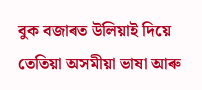বুক বজাৰত উলিয়াই দিয়ে তেতিয়া অসমীয়া ভাষা আৰু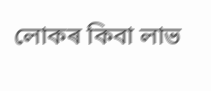লোকৰ কিবা লাভ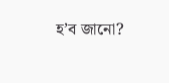হ’ব জানো?